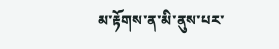མ་རྟོགས་ན་མི་ནུས་པར་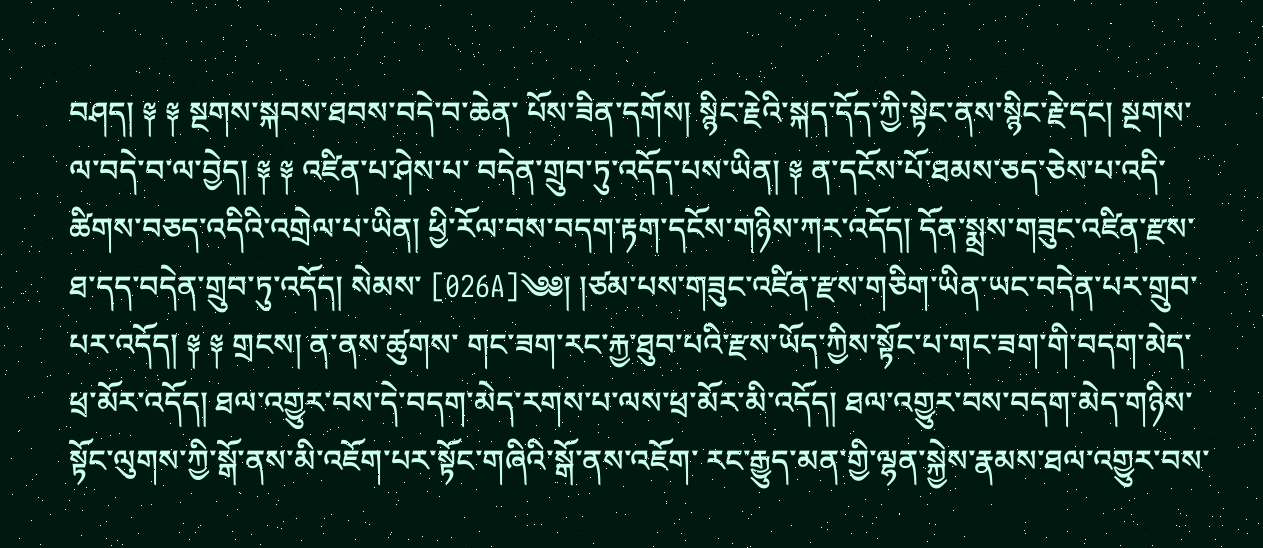བཤད། ༈ ༈ སྔགས་སྐབས་ཐབས་བདེ་བ་ཆེན་ པོས་ཟིན་དགོས། སྙིང་རྗེའི་སྐད་དོད་ཀྱི་སྟེང་ནས་སྙིང་རྗེ་དང། སྔགས་ལ་བདེ་བ་ལ་བྱེད། ༈ ༈ འཛིན་པ་ཤེས་པ་ བདེན་གྲུབ་ཏུ་འདོད་པས་ཡིན། ༈ ན་དངོས་པོ་ཐམས་ཅད་ཅེས་པ་འདི་ཚིགས་བཅད་འདིའི་འགྲེལ་པ་ཡིན། ཕྱི་རོལ་བས་བདག་རྟག་དངོས་གཉིས་ཀར་འདོད། དོན་སྨྲས་གཟུང་འཛིན་རྫས་ཐ་དད་བདེན་གྲུབ་ཏུ་འདོད། སེམས་ [026A]༄༅། །ཙམ་པས་གཟུང་འཛིན་རྫས་གཅིག་ཡིན་ཡང་བདེན་པར་གྲུབ་པར་འདོད། ༈ ༈ གྲངས། ན་ནས་ཚུགས་ གང་ཟག་རང་རྐྱ་ཐུབ་པའི་རྫས་ཡོད་ཀྱིས་སྟོང་པ་གང་ཟག་གི་བདག་མེད་ཕྲ་མོར་འདོད། ཐལ་འགྱུར་བས་དེ་བདག་མེད་རགས་པ་ལས་ཕྲ་མོར་མི་འདོད། ཐལ་འགྱུར་བས་བདག་མེད་གཉིས་སྟོང་ལུགས་ཀྱི་སྒོ་ནས་མི་འཇོག་པར་སྟོང་གཞིའི་སྒོ་ནས་འཇོག་ རང་རྒྱུད་མན་གྱི་ལྷན་སྐྱེས་རྣམས་ཐལ་འགྱུར་བས་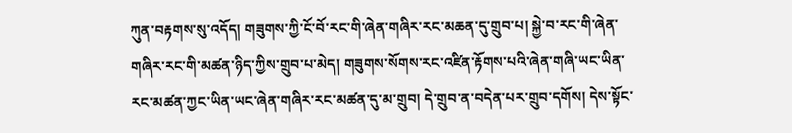ཀུན་བརྟགས་སུ་འདོད། གཟུགས་ཀྱི་ངོ་བོ་རང་གི་ཞེན་གཞིར་རང་མཆན་དུ་གྲུབ་པ། སྐྱེ་བ་རང་གི་ཞེན་གཞིར་རང་གི་མཚན་ཉིད་ཀྱིས་གྲུབ་པ་མེད། གཟུགས་སོགས་རང་འཛིན་རྟོགས་པའི་ཞེན་གཞི་ཡང་ཡིན་ རང་མཚན་ཀྱང་ཡིན་ཡང་ཞེན་གཞིར་རང་མཚན་དུ་མ་གྲུབ། དེ་གྲུབ་ན་བདེན་པར་གྲུབ་དགོས། དེས་སྟོང་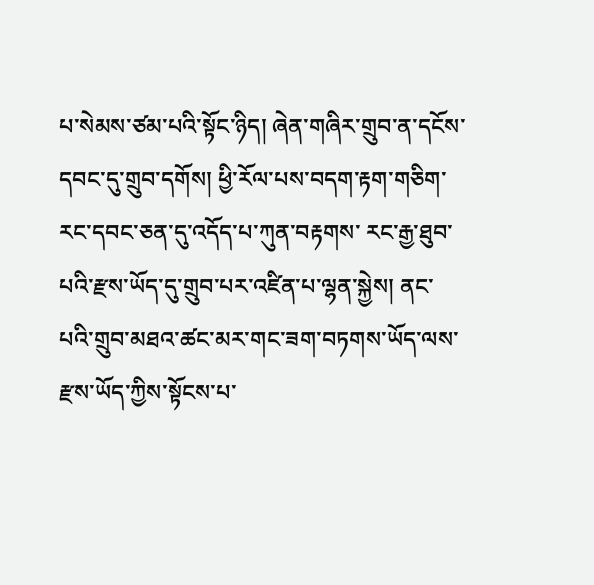པ་སེམས་ཙམ་པའི་སྟོང་ཉིད། ཞེན་གཞིར་གྲུབ་ན་དངོས་དབང་དུ་གྲུབ་དགོས། ཕྱི་རོལ་པས་བདག་རྟག་གཅིག་རང་དབང་ཅན་དུ་འདོད་པ་ཀུན་བརྟགས་ རང་རྒྱ་ཐུབ་པའི་རྫས་ཡོད་དུ་གྲུབ་པར་འཛིན་པ་ལྷན་སྐྱེས། ནང་པའི་གྲུབ་མཐའ་ཚང་མར་གང་ཟག་བཏགས་ཡོད་ལས་རྫས་ཡོད་ཀྱིས་སྟོངས་པ་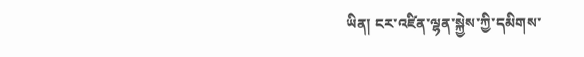ཡིན། ངར་འཛིན་ལྷན་སྐྱེས་ཀྱི་དམིགས་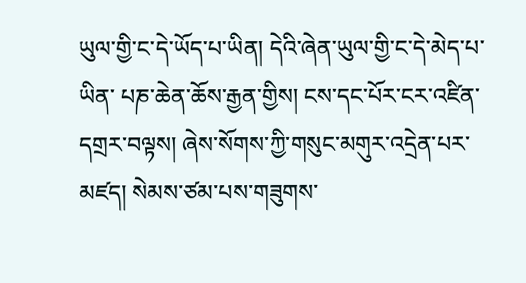ཡུལ་གྱི་ང་དེ་ཡོད་པ་ཡིན། དེའི་ཞེན་ཡུལ་གྱི་ང་དེ་མེད་པ་ཡིན་ པཎ་ཆེན་ཆོས་རྒྱན་གྱིས། ངས་དང་པོར་ངར་འཛིན་དགྲར་བལྟས། ཞེས་སོགས་ཀྱི་གསུང་མགུར་འདྲེན་པར་མཛད། སེམས་ཙམ་པས་གཟུགས་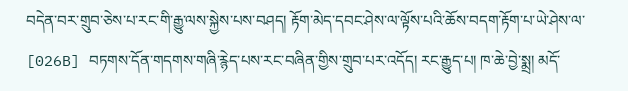བདེན་བར་གྲུབ་ཅེས་པ་རང་གི་རྒྱུ་ལས་སྐྱེས་པས་བཤད། རྟོག་མེད་དབང་ཤེས་ལ་ལྟོས་པའི་ཆོས་བདག་རྟོག་པ་ཡེ་ཤེས་ལ་ [026B] བཏགས་དོན་གདགས་གཞི་རྙེད་པས་རང་བཞིན་གྱིས་གྲུབ་པར་འདོད། རང་རྒྱུད་པ། ཁ་ཆེ་བྱེ་སྨྲ། མདོ་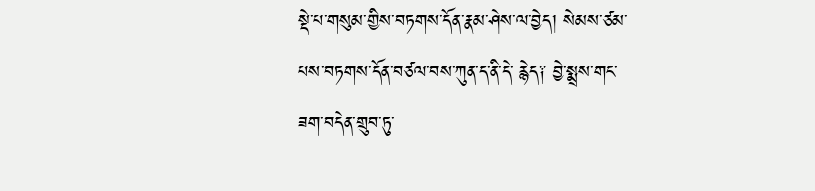སྡེ་པ་གསུམ་གྱིས་བཏགས་དོན་རྣམ་ཤེས་ལ་བྱེད། སེམས་ཙམ་པས་བཏགས་དོན་བཙལ་བས་ཀུན་ད་ནི་དེ་ རྙེད༑ བྱེ་སྨྲས་གང་ཟག་བདེན་གྲུབ་ཏུ་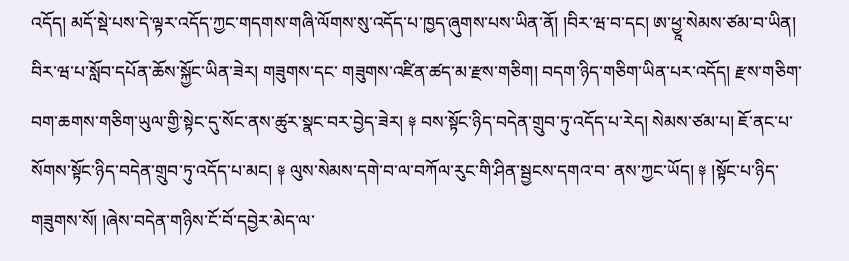འདོད། མདོ་སྡེ་པས་དེ་ལྟར་འདོད་ཀྱང་གདགས་གཞི་ལོགས་སུ་འདོད་པ་ཁྱད་ཞུགས་པས་ཡིན་ནོ། །བིར་ཝ་བ་དང། ཨ་ཕྱཱ་སེམས་ཙམ་བ་ཡིན། བིར་ཝ་པ་སློབ་དཔོན་ཆོས་སྐྱོང་ཡིན་ཟེར། གཟུགས་དང་ གཟུགས་འཛིན་ཚད་མ་རྫས་གཅིག། བདག་ཉིད་གཅིག་ཡིན་པར་འདོད། རྫས་གཅིག་བག་ཆགས་གཅིག་ཡུལ་གྱི་སྟེང་དུ་སོང་ནས་ཚུར་སྣང་བར་བྱེད་ཟེར། ༈ བས་སྟོང་ཉིད་བདེན་གྲུབ་ཏུ་འདོད་པ་རེད། སེམས་ཙམ་པ། ཇོ་ནང་པ་སོགས་སྟོང་ཉིད་བདེན་གྲུབ་ཏུ་འདོད་པ་མང། ༈ ལུས་སེམས་དགེ་བ་ལ་བཀོལ་རུང་གི་ཤིན་སྦྱངས་དགའ་བ་ ནས་ཀྱང་ཡོད། ༈ །སྟོང་པ་ཉིད་གཟུགས་སོ། །ཞེས་བདེན་གཉིས་ངོ་བོ་དབྱེར་མེད་ལ་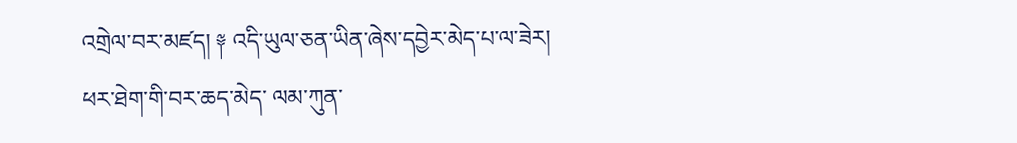འགྲེལ་བར་མཛད། ༈ འདི་ཡུལ་ཅན་ཡིན་ཞེས་དབྱེར་མེད་པ་ལ་ཟེར། ཕར་ཐེག་གི་བར་ཆད་མེད་ ལམ་ཀུན་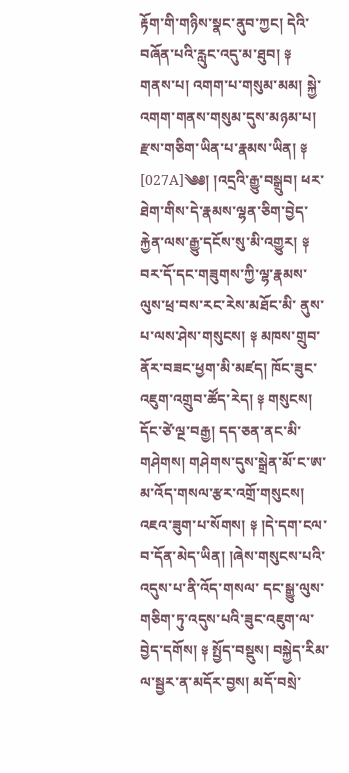རྟོག་གི་གཉིས་སྣང་ནུབ་ཀྱང། དེའི་བཞོན་པའི་རླུང་འདུ་མ་ཐུབ། ༈ གནས་པ། འགག་པ་གསུམ་མམ། སྐྱེ་འགག་གནས་གསུམ་དུས་མཉམ་པ། རྫས་གཅིག་ཡིན་པ་རྣམས་ཡིན། ༈ [027A]༄༅། །འདྲའི་རྒྱུ་བསྒྲུབ། ཕར་ཐེག་གིས་དེ་རྣམས་ལྷན་ཅིག་བྱེད་རྐྱེན་ལས་རྒྱུ་དངོས་སུ་མི་འགྱུར། ༈ བར་དོ་དང་གཟུགས་ཀྱི་ལྷ་རྣམས་ལུས་ཕྲ་བས་རང་རེས་མཐོང་མི་ ནུས་པ་ལས་ཤེས་གསུངས། ༈ མཁས་གྲུབ་ནོར་བཟང་ཕྱག་མི་མཛད། ཁོང་ཟུང་འཇུག་འགྲུབ་ཚོད་རེད། ༈ གསུངས། དོང་ཙེ་ལྔ་བརྒྱ། དད་ཅན་ནང་མི་གཤེགས། གཤེགས་དུས་སྒྲེན་མོ་ང་ཨ་མ་འོད་གསལ་རྩར་འགྲོ་གསུངས། འཇའ་ཟུག་པ་སོགས། ༈ །དེ་དག་ངལ་བ་དོན་མེད་ཡིན། །ཞེས་གསུངས་པའི་འདུས་པ་ནི་འོད་གསལ་ དང་སྒྱུ་ལུས་གཅིག་ཏུ་འདུས་པའི་ཟུང་འཇུག་ལ་བྱེད་དགོས། ༈ སྤྱོད་བསྡུས། བསྐྱེད་རིམ་ལ་སྦྱར་ན་མདོར་བྱས། མདོ་བསྲེ་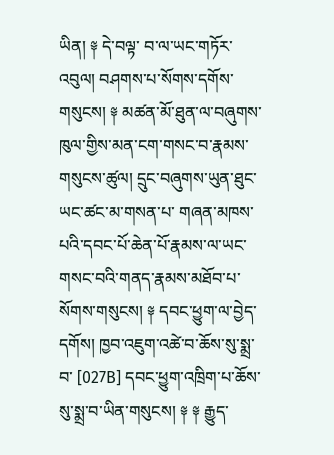ཡིན། ༈ དེ་བལྟ་ བ་ལ་ཡང་གཏོར་འབུལ། བཤགས་པ་སོགས་དགོས་གསུངས། ༈ མཚན་མོ་ཐུན་ལ་བཞུགས་ཁུལ་གྱིས་མན་ངག་གསང་བ་རྣམས་གསུངས་ཚུལ། དྲུང་བཞུགས་ཡུན་ཐུང་ཡང་ཚང་མ་གསན་པ་ གཞན་མཁས་པའི་དབང་པོ་ཆེན་པོ་རྣམས་ལ་ཡང་གསང་བའི་གནད་རྣམས་མཐོབ་པ་སོགས་གསུངས། ༈ དབང་ཕྱུག་ལ་བྱེད་དགོས། ཁྱབ་འཇུག་འཚེ་བ་ཆོས་སུ་སྨྲ་བ་ [027B] དབང་ཕྱུག་འཁྲིག་པ་ཆོས་སུ་སྨྲ་བ་ཡིན་གསུངས། ༈ ༈ རྒྱུད་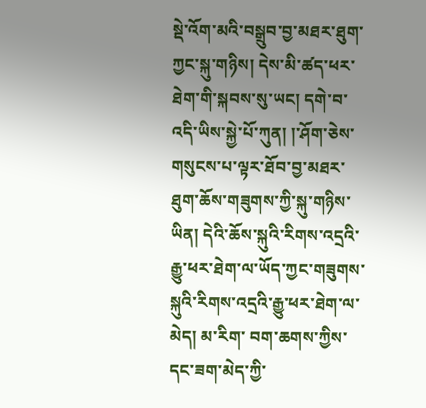སྡེ་འོག་མའི་བསྒྲུབ་བྱ་མཐར་ཐུག་ཀྱང་སྐུ་གཉིས། དེས་མི་ཚད་ཕར་ ཐེག་གི་སྐབས་སུ་ཡང། དགེ་བ་འདི་ཡིས་སྐྱེ་པོ་ཀུན། །་ཤོག་ཅེས་གསུངས་པ་ལྟར་ཐོབ་བྱ་མཐར་ཐུག་ཆོས་གཟུགས་ཀྱི་སྐུ་གཉིས་ཡིན། དེའི་ཆོས་སྐུའི་རིགས་འདྲའི་རྒྱུ་ཕར་ཐེག་ལ་ཡོད་ཀྱང་གཟུགས་སྐུའི་རིགས་འདྲའི་རྒྱུ་ཕར་ཐེག་ལ་མེད། མ་རིག་ བག་ཆགས་ཀྱིས་དང་ཟག་མེད་ཀྱི་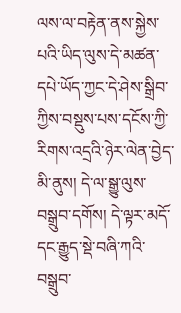ལས་ལ་བརྟེན་ནས་སྐྱེས་པའི་ཡིད་ལུས་དེ་མཚན་དཔེ་ཡོད་ཀྱང་དེ་ཤེས་སྒྲིབ་ཀྱིས་བསྡུས་པས་དངོས་ཀྱི་རིགས་འདྲའི་ཉེར་ལེན་བྱེད་མི་ནུས། དེ་ལ་སྒྱུ་ལུས་བསྒྲུབ་དགོས། དེ་ལྟར་མདོ་དང་རྒྱུད་སྡེ་བཞི་ཀའི་བསྒྲུབ་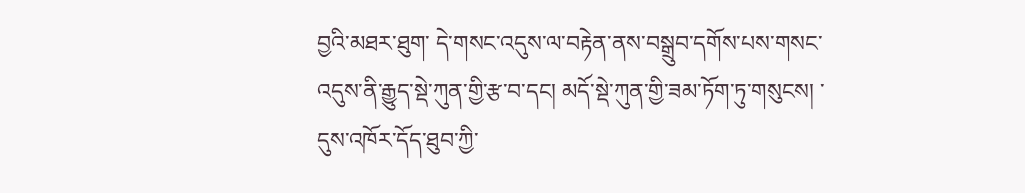བྱའི་མཐར་ཐུག་ དེ་གསང་འདུས་ལ་བརྟེན་ནས་བསྒྲུབ་དགོས་པས་གསང་འདུས་ནི་རྒྱུད་སྡེ་ཀུན་གྱི་རྩ་བ་དང། མདོ་སྡེ་ཀུན་གྱི་ཟམ་ཏོག་ཏུ་གསུངས། ་དུས་འཁོར་དོད་ཐུབ་ཀྱི་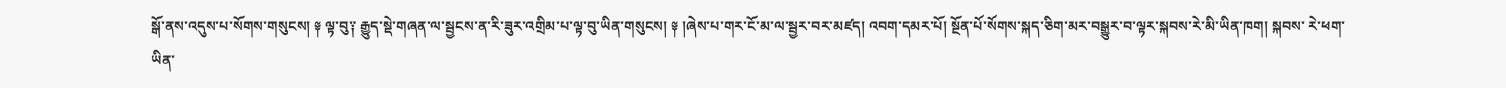སྒོ་ནས་འདུས་པ་སོགས་གསུངས། ༈ ལྟ་བུ༑ རྒྱུད་སྡེ་གཞན་ལ་སྦྱངས་ན་རི་ཟུར་འགྲིམ་པ་ལྟ་བུ་ཡིན་གསུངས། ༈ །ཞེས་པ་གར་ངོ་མ་ལ་སྦྱར་བར་མཛད། འབག་དམར་པོ། སྔོན་པོ་སོགས་སྐད་ཅིག་མར་བསྒྱུར་བ་ལྟར་སྐབས་རེ་མི་ཡིན་ཁག། སྐབས་ རེ་ཕག་ཡིན་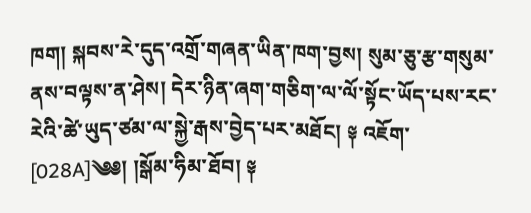ཁག། སྐབས་རེ་དུད་འགྲོ་གཞན་ཡིན་ཁག་བྱས། སུམ་ཅུ་རྩ་གསུམ་ནས་བལྟས་ན་ཤེས། དེར་ཉིན་ཞག་གཅིག་ལ་ལོ་སྟོང་ཡོད་པས་རང་རེའི་ཚེ་ཡུད་ཙམ་ལ་སྐྱེ་རྒས་བྱེད་པར་མཐོང། ༈ འཇོག་ [028A]༄༅། །སྒོམ་ཧིམ་ཐོབ། ༈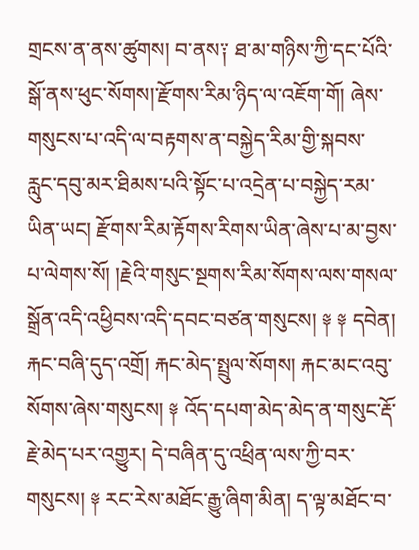གྲངས་ན་ནས་ཚུགས། བ་ནས༑ ཐ་མ་གཉིས་ཀྱི་དང་པོའི་སྒོ་ནས་ཕུང་སོགས།་རྫོགས་རིམ་ཉིད་ལ་འཇོག་གོ། ཞེས་གསུངས་པ་འདི་ལ་བརྟགས་ན་བསྐྱེད་རིམ་གྱི་སྐབས་ རླུང་དབུ་མར་ཐིམས་པའི་སྟོང་པ་འདྲེན་པ་བསྐྱེད་རམ་ཡིན་ཡང། རྫོགས་རིམ་རྟོགས་རིགས་ཡིན་ཞེས་པ་མ་བྱས་པ་ལེགས་སོ། །རྗེའི་གསུང་སྔགས་རིམ་སོགས་ལས་གསལ་སྒྲོན་འདི་འཕྱིབས་འདི་དབང་བཙན་གསུངས། ༈ ༈ དབེན། རྐང་བཞི་དུད་འགྲོ། རྐང་མེད་སྤྲུལ་སོགས། རྐང་མང་འབུ་སོགས་ཞེས་གསུངས། ༈ འོད་དཔག་མེད་མེད་ན་གསུང་རྡོ་རྗེ་མེད་པར་འགྱུར། དེ་བཞིན་དུ་འཕྲིན་ལས་ཀྱི་བར་གསུངས། ༈ རང་རེས་མཐོང་རྒྱུ་ཞིག་མིན། ད་ལྟ་མཐོང་བ་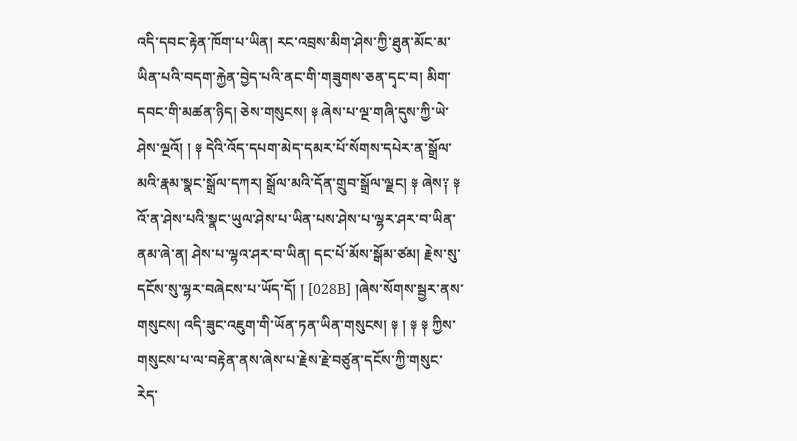འདི་དབང་རྟེན་ཁོག་པ་ཡིན། རང་འབྲས་མིག་ཤེས་ཀྱི་ཐུན་མོང་མ་ཡིན་པའི་བདག་རྐྱེན་བྱེད་པའི་ནང་གི་གཟུགས་ཅན་དྭང་བ། མིག་དབང་གི་མཚན་ཉིད། ཅེས་གསུངས། ༈ ཞེས་པ་ལྔ་གཞི་དུས་ཀྱི་ཡེ་ཤེས་ལྔའོ། ། ༈ དེའི་འོད་དཔག་མེད་དམར་པོ་སོགས་དཔེར་ན་སྒྲོལ་མའི་རྣམ་སྣང་སྒྲོལ་དཀར། སྒྲོལ་མའི་དོན་གྲུབ་སྒྲོལ་ལྗང། ༈ ཞེས༑ ༈ འོ་ན་ཤེས་པའི་སྣང་ཡུལ་ཤེས་པ་ཡིན་པས་ཤེས་པ་ལྷར་ཤར་བ་ཡིན་ནམ་ཞེ་ན། ཤེས་པ་ལྷའ་ཤར་བ་ཡིན། དང་པོ་མོས་སྒོམ་ཙམ། རྗེས་སུ་དངོས་སུ་ལྷར་བཞེངས་པ་ཡོད་དོ། ། [028B] །ཞེས་སོགས་སྦྱར་ནས་གསུངས། འདི་ཟུང་འཇུག་གི་ཡོན་ཏན་ཡིན་གསུངས། ༈ ། ༈ ༈ ཀྱིས་གསུངས་པ་ལ་བརྟེན་ནས་ཞེས་པ་རྗེས་རྗེ་བཙུན་དངོས་ཀྱི་གསུང་རེད་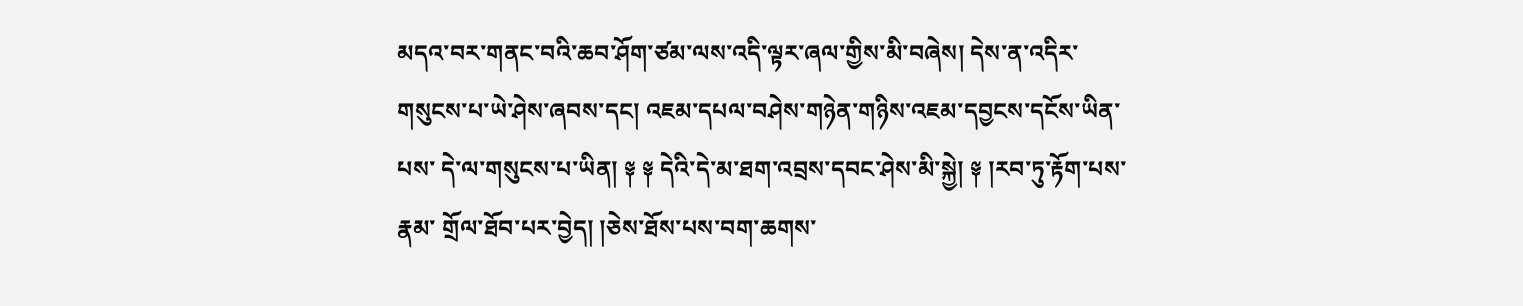མདའ་བར་གནང་བའི་ཆབ་ཤོག་ཙམ་ལས་འདི་ལྟར་ཞལ་གྱིས་མི་བཞེས། དེས་ན་འདིར་གསུངས་པ་ཡེ་ཤེས་ཞབས་དང། འཇམ་དཔལ་བཤེས་གཉེན་གཉིས་འཇམ་དབྱངས་དངོས་ཡིན་པས་ དེ་ལ་གསུངས་པ་ཡིན། ༈ ༈ དེའི་དེ་མ་ཐག་འབྲས་དབང་ཤེས་མི་སྐྱེ། ༈ །རབ་ཏུ་རྟོག་པས་རྣམ་ གྲོལ་ཐོབ་པར་བྱེད། །ཅེས་ཐོས་པས་བག་ཆགས་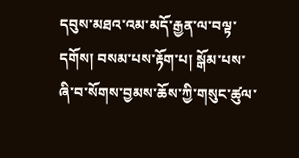དབུས་མཐའ་འམ་མདོ་རྒྱན་ལ་བལྟ་དགོས། བསམ་པས་རྟོག་པ། སྒོམ་པས་ཞི་བ་སོགས་བྱམས་ཆོས་ཀྱི་གསུང་ཚུལ་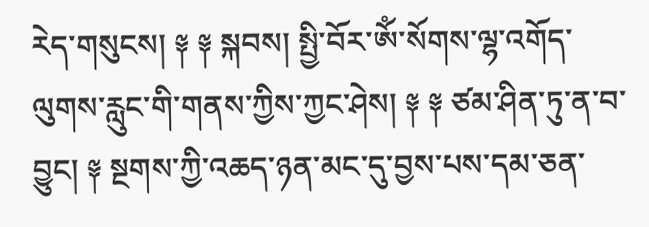རེད་གསུངས། ༈ ༈ སྐབས། སྤྱི་བོར་ཨོཾ་སོགས་ལྷ་འགོད་ལུགས་རླུང་གི་གནས་ཀྱིས་ཀྱང་ཤེས། ༈ ༈ ཙམ་ཤིན་ཏུ་ན་བ་བྱུང། ༈ སྔགས་ཀྱི་འཆད་ཉན་མང་དུ་བྱས་པས་དམ་ཅན་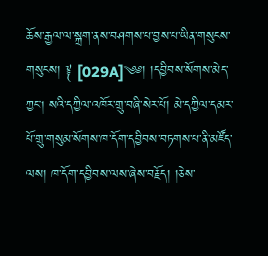ཆོས་རྒྱལ་ལ་སྐྲག་ནས་བཤགས་པ་བྱས་པ་ཡིན་གསུངས་གསུངས། ༈ [029A]༄༅། །དབྱིབས་སོགས་མེད་ཀྱང། སའི་དཀྱིལ་འཁོར་གྲུ་བཞི་སེར་པོ། མེ་དཀྱིལ་དམར་པོ་གྲུ་གསུམ་སོགས་ཁ་དོག་དབྱིབས་བཏགས་པ་ནི་མཛོད་ལས། ཁ་དོག་དབྱིབས་ལས་ཞེས་བརྗོད། །ཅེས་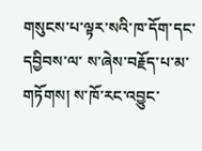གསུངས་པ་ལྟར་སའི་ཁ་དོག་དང་དབྱིབས་ལ་ ས་ཞེས་བརྗོད་པ་མ་གཏོགས། ས་ཁོ་རང་འབྱུང་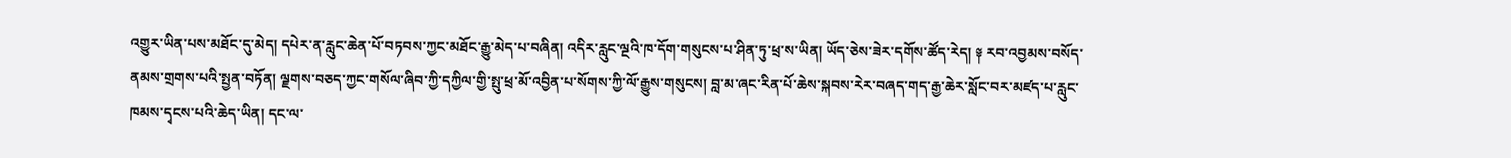འགྱུར་ཡིན་པས་མཐོང་དུ་མེད། དཔེར་ན་རླུང་ཆེན་པོ་བཏབས་ཀྱང་མཐོང་རྒྱུ་མེད་པ་བཞིན། འདིར་རླུང་ལྔའི་ཁ་དོག་གསུངས་པ་ཤིན་ཏུ་ཕྲ་ས་ཡིན། ཡོད་ཅེས་ཟེར་དགོས་ཚོད་རེད། ༈ རབ་འབྱམས་བསོད་ནམས་གྲགས་པའི་སྤྱན་བཏོན། ལྗགས་བཅད་ཀྱང་གསོལ་ཞིབ་ཀྱི་དཀྱིལ་གྱི་སྤུ་ཕྲ་མོ་འབྱིན་པ་སོགས་ཀྱི་ལོ་རྒྱུས་གསུངས། བླ་མ་ཞང་རིན་པོ་ཆེས་སྐབས་རེར་བཞད་གད་རྒྱ་ཆེར་སློང་བར་མཛད་པ་རླུང་ཁམས་དྭངས་པའི་ཆེད་ཡིན། དང་ལ་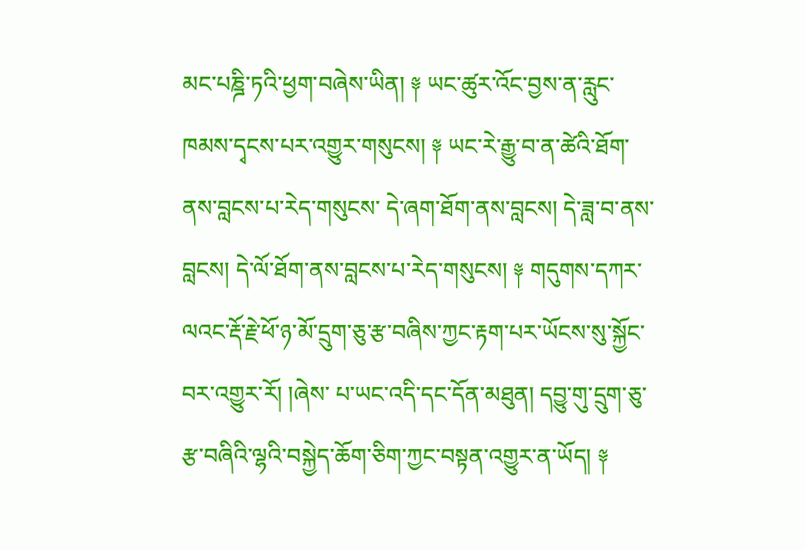མང་པཎྜི་ཏའི་ཕྱག་བཞེས་ཡིན། ༈ ཡང་ཚུར་འོང་བྱས་ན་རླུང་ཁམས་དྭངས་པར་འགྱུར་གསུངས། ༈ ཡང་རེ་རྒྱུ་བ་ན་ཚེའི་ཐོག་ནས་བླངས་པ་རེད་གསུངས་ དེ་ཞག་ཐོག་ནས་བླངས། དེ་ཟླ་བ་ནས་བླངས། དེ་ལོ་ཐོག་ནས་བླངས་པ་རེད་གསུངས། ༈ གདུགས་དཀར་ལའང་རྡོ་རྗེ་ཕོ་ཉ་མོ་དྲུག་ཅུ་རྩ་བཞིས་ཀྱང་རྟག་པར་ཡོངས་སུ་སྐྱོང་བར་འགྱུར་རོ། །ཞེས་ པ་ཡང་འདི་དང་དོན་མཐུན། དབྱུ་གུ་དྲུག་ཅུ་རྩ་བཞིའི་ལྷའི་བསྐྱེད་ཆོག་ཅིག་ཀྱང་བསྟན་འགྱུར་ན་ཡོད། ༈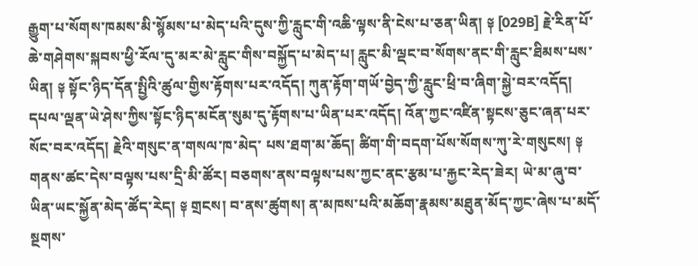རྒྱུག་པ་སོགས་ཁམས་མི་སྙོམས་པ་མེད་པའི་དུས་ཀྱི་རླུང་གི་འཆི་ལྟས་ནི་ངེས་པ་ཅན་ཡིན། ༈ [029B] རྗེ་རིན་པོ་ཆེ་གཤེགས་སྐབས་ཕྱི་རོལ་དུ་མར་མེ་རླུང་གིས་བསྐྱོད་པ་མེད་པ། རླུང་མི་ལྡང་བ་སོགས་ནང་གི་རླུང་ཐིམས་པས་ཡིན། ༈ སྟོང་ཉིད་དོན་སྤྱིའི་ཚུལ་གྱིས་རྟོགས་པར་འདོད། ཀུན་རྟོག་གཡོ་བྱེད་ཀྱི་རླུང་ཕྲི་བ་ཞིག་སྐྱེ་བར་འདོད། དཔལ་ལྡན་ཡེ་ཤེས་ཀྱིས་སྟོང་ཉིད་མངོན་སུམ་དུ་རྟོགས་པ་ཡིན་པར་འདོད། འོན་ཀྱང་འཛིན་སྟངས་ཅུང་ཞན་པར་སོང་བར་འདོད། རྗེའི་གསུང་ན་གསལ་ཁ་མེད་ པས་ཐག་མ་ཆོད། ཚིག་གི་བདག་པོས་སོགས་ཀུ་རེ་གསུངས། ༈ གནས་ཚང་དེས་བལྟས་པས་དྲི་མི་ཚོར། བཅགས་ནས་བལྟས་པས་ཀྱང་ནང་རྩམ་པ་རྐྱང་རེད་ཟེར། ཡེ་མ་ཞུ་བ་ ཡིན་ཡང་སྐྱོན་མེད་ཚོད་རེད། ༈ གྲངས། བ་ནས་ཚུགས། ན་མཁས་པའི་མཆོག་རྣམས་མཐུན་མོད་ཀྱང་ཞེས་པ་མདོ་སྔགས་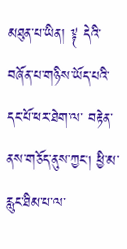མཐུན་པ་ཡིན། ༈ དེའི་བཞོན་པ་གཉིས་ཡོད་པའི་དང་པོ་ཕར་ཐེག་ལ་ བརྟེན་ནས་གཅོད་ནུས་ཀྱང། ཕྱི་མ་རླུང་ཐིམ་པ་ལ་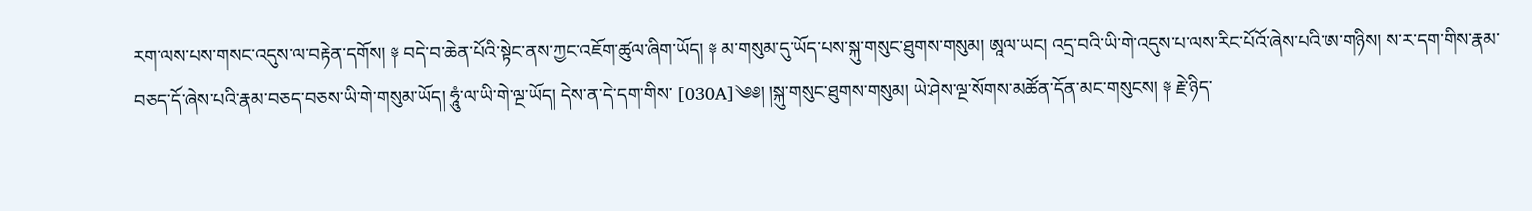རག་ལས་པས་གསང་འདུས་ལ་བརྟེན་དགོས། ༈ བདེ་བ་ཆེན་པོའི་སྟེང་ནས་ཀྱང་འཇོག་ཚུལ་ཞིག་ཡོད། ༈ མ་གསུམ་དུ་ཡོད་པས་སྐུ་གསུང་ཐུགས་གསུམ། ཨཱལ་ཡང། འདྲ་བའི་ཡི་གེ་འདུས་པ་ལས་རིང་པོའོ་ཞེས་པའི་ཨ་གཉིས། ས་ར་དག་གིས་རྣམ་བཅད་དོ་ཞེས་པའི་རྣམ་བཅད་བཅས་ཡི་གེ་གསུམ་ཡོད། ཧཱུཾ་ལ་ཡི་གེ་ལྔ་ཡོད། དེས་ན་དེ་དག་གིས་ [030A]༄༅། །སྐུ་གསུང་ཐུགས་གསུམ། ཡེ་ཤེས་ལྔ་སོགས་མཚོན་དོན་མང་གསུངས། ༈ རྗེ་ཉིད་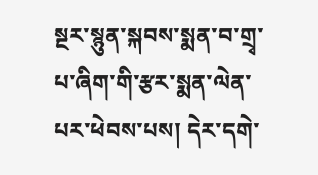སྔར་སྙུན་སྐབས་སྨན་བ་གྲྭ་པ་ཞིག་གི་རྩར་སྨན་ལེན་པར་ཕེབས་པས། དེར་དགེ་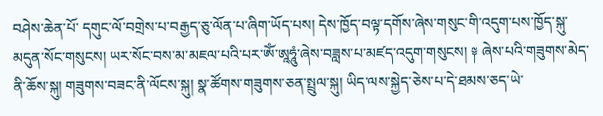བཤེས་ཆེན་པོ་ དགུང་ལོ་བགྲེས་པ་བརྒྱད་ཅུ་ལོན་པ་ཞིག་ཡོད་པས། དེས་ཁྱོད་བལྟ་དགོས་ཞེས་གསུང་གི་འདུག་པས་ཁྱོད་སྐུ་མདུན་སོང་གསུངས། ཡར་སོང་བས་མ་མཇལ་པའི་པར་ཨོཾ་ཨཱཧཱུཾ་ཞེས་བཟླས་པ་མཛད་འདུག་གསུངས། ༈ ཞེས་པའི་གཟུགས་མེད་ནི་ཆོས་སྐུ། གཟུགས་བཟང་ནི་ལོངས་སྐུ། སྣ་ཚོགས་གཟུགས་ཅན་སྤྲུལ་སྐུ། ཡིད་ལས་སྐྱེད་ཅེས་པ་དེ་ཐམས་ཅད་ཡེ་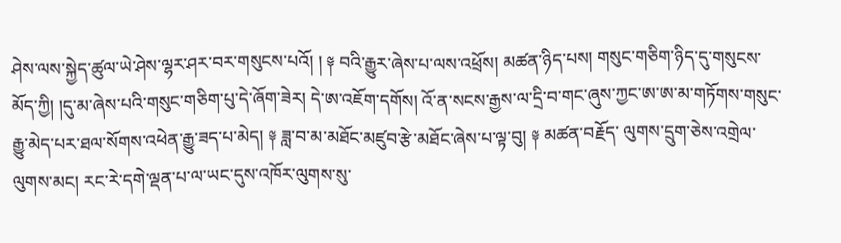ཤེས་ལས་སྐྱེད་ཚུལ་ཡེ་ཤེས་ལྷར་ཤར་བར་གསུངས་པའོ། ། ༈ བའི་རྒྱུར་ཞེས་པ་ལས་འཕྲོས། མཚན་ཉིད་པས། གསུང་གཅིག་ཉིད་དུ་གསུངས་མོད་ཀྱི། །དུ་མ་ཞེས་པའི་གསུང་གཅིག་པུ་དེ་ཞོག་ཟེར། དེ་ཨ་འཇོག་དགོས། འོ་ན་སངས་རྒྱས་ལ་དྲི་བ་གང་ཞུས་ཀྱང་ཨ་ཨ་མ་གཏོགས་གསུང་རྒྱུ་མེད་པར་ཐལ་སོགས་འཕེན་རྒྱུ་ཟད་པ་མེད། ༈ ཟླ་བ་མ་མཐོང་མཛུབ་རྩེ་མཐོང་ཞེས་པ་ལྟ་བུ། ༈ མཚན་བརྗོད་ ལུགས་དྲུག་ཅེས་འགྲེལ་ལུགས་མང། རང་རེ་དགེ་ལྡན་པ་ལ་ཡང་དུས་འཁོར་ལུགས་སུ་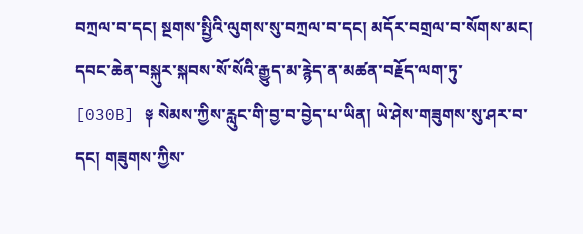བཀྲལ་བ་དང། སྔགས་སྤྱིའི་ལུགས་སུ་བཀྲལ་བ་དང། མདོར་བགྲལ་བ་སོགས་མང། དབང་ཆེན་བསྐུར་སྐབས་སོ་སོའི་རྒྱུད་མ་རྙེད་ན་མཚན་བརྗོད་ལག་ཏུ་ [030B] ༈ སེམས་ཀྱིས་རླུང་གི་བྱ་བ་བྱེད་པ་ཡིན། ཡེ་ཤེས་གཟུགས་སུ་ཤར་བ་དང། གཟུགས་ཀྱིས་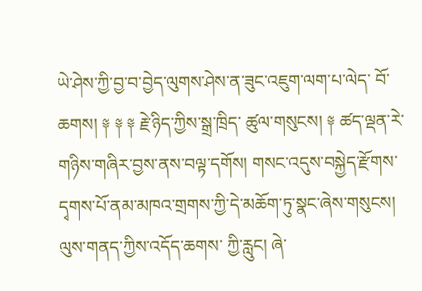ཡེ་ཤེས་ཀྱི་བྱ་བ་བྱེད་ལུགས་ཤེས་ན་ཟུང་འཇུག་ལག་པ་ལེད་ བོ་ཆགས། ༈ ༈ ༈ རྗེ་ཉིད་ཀྱིས་སྒྲ་ཁྲིད་ ཚུལ་གསུངས། ༈ ཚད་ལྡན་རེ་གཉིས་གཞིར་བྱས་ནས་བལྟ་དགོས། གསང་འདུས་བསྐྱེད་རྫོགས་དྭགས་པོ་ནམ་མཁའ་གྲགས་ཀྱི་དེ་མཆོག་ཏུ་སྣང་ཞེས་གསུངས། ལུས་གནད་ཀྱིས་འདོད་ཆགས་ ཀྱི་རླུང། ཞེ་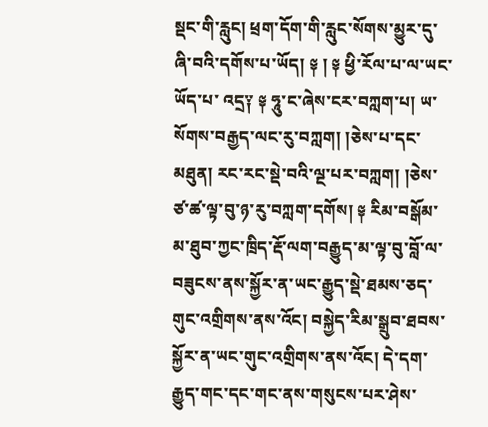སྡང་གི་རླུང། ཕྲག་དོག་གི་རླུང་སོགས་མྱུར་དུ་ཞི་བའི་དགོས་པ་ཡོད། ༈ ། ༈ ཕྱི་རོལ་པ་ལ་ཡང་ཡོད་པ་ འདྲ༑ ༈ ཧཱུ་ང་ཞེས་ངར་བཀླག་པ། ཡ་སོགས་བརྒྱད་ལང་རུ་བཀླག། །ཅེས་པ་དང་མཐུན། རང་རང་སྡེ་བའི་ལྔ་པར་བཀླག། །ཅེས་ཙ་ཚ་ལྟ་བུ་ཉ་རུ་བཀླག་དགོས། ༈ རིམ་བསྒོམ་མ་ཐུབ་ཀྱང་ཁྲིད་རྡོ་ལག་བརྒྱུད་མ་ལྟ་བུ་བློ་ལ་བཟུངས་ནས་སྐྱོར་ན་ཡང་རྒྱུད་སྡེ་ཐམས་ཅད་གུང་འགྲིགས་ནས་འོང། བསྐྱེད་རིམ་སྒྲུབ་ཐབས་སྐྱོར་ན་ཡང་གུང་འགྲིགས་ནས་འོང། དེ་དག་རྒྱུད་གང་དང་གང་ནས་གསུངས་པར་ཤེས་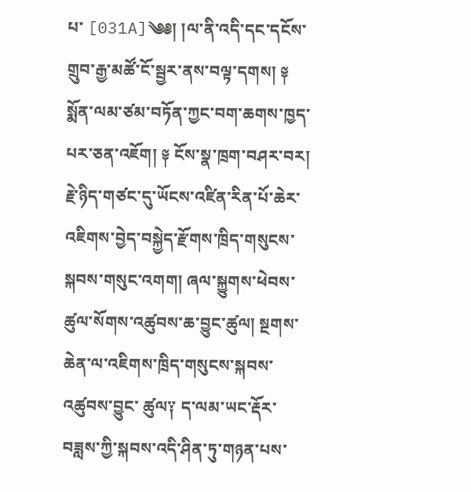པ་ [031A]༄༅། །ལ་ནི་འདི་དང་དངོས་གྲུབ་རྒྱ་མཚོ་ངོ་སྦྱར་ནས་བལྟ་དགས། ༈ སྨོན་ལམ་ཙམ་བཏོན་ཀྱང་བག་ཆགས་ཁྱད་པར་ཅན་འཇོག། ༈ ངོས་སྣ་ཁྲག་བཤར་བར། རྗེ་ཉིད་གཙང་དུ་ཡོངས་འཛིན་རིན་པོ་ཆེར་འཇིགས་བྱེད་བསྐྱེད་རྫོགས་ཁྲིད་གསུངས་སྐབས་གསུང་འགག། ཞལ་སྐྱུགས་ཕེབས་ཚུལ་སོགས་འཚུབས་ཆ་བྱུང་ཚུལ། སྔགས་ཆེན་ལ་འཇིགས་ཁྲིད་གསུངས་སྐབས་འཚུབས་བྱུང་ ཚུལ༑ ད་ལམ་ཡང་རྡོར་བཟླས་ཀྱི་སྐབས་འདི་ཤིན་ཏུ་གཉན་པས་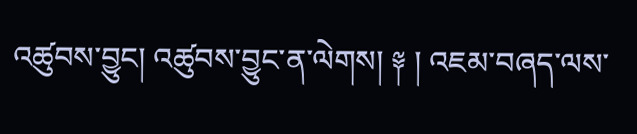འཚུབས་བྱུང། འཚུབས་བྱུང་ན་ལེགས། ༈ ། འཇམ་བཞད་ལས་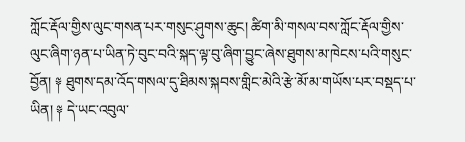ཀློང་རྡོལ་གྱིས་ལུང་གསན་པར་གསུང་ཤུགས་ཆུང། ཚིག་མི་གསལ་བས་ཀློང་རྡོལ་གྱིས་ལུང་ཞིག་ཉན་པ་ཡིན་ཏེ་བུང་བའི་སྐད་ལྟ་བུ་ཞིག་བྱུང་ཞེས་ཐུགས་མ་ཁེངས་པའི་གསུང་བྱོན། ༈ ཐུགས་དམ་འོད་གསལ་དུ་ཐིམས་སྐབས་གླིང་མེའི་རྩེ་མོ་མ་གཡོས་པར་བསྡད་པ་ཡིན། ༈ དེ་ཡང་འབུལ་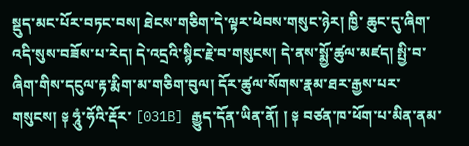སྡུད་མང་པོར་བཏང་བས། ཐེངས་གཅིག་དེ་ལྟར་ཕེབས་གསུང་ཉེར། ཁྱི་ ཆུང་དུ་ཞིག་འདི་སུས་བཟོས་པ་རེད། དེ་འདྲའི་སྙིང་རྗེ་བ་གསུངས། དེ་ནས་སྨྱོ་ཚུལ་མཛད། སྤྱི་བ་ཞིག་གིས་དངུལ་རྟ་རྨིག་མ་གཅིག་བུལ། དོར་ཚུལ་སོགས་རྣམ་ཐར་རྒྱས་པར་གསུངས། ༈ ཧཱུཾ་ཧོའི་རྡོར་ [031B] རྒྱུད་དོན་ཡིན་ནོ། ། ༈ བཙན་ཁ་ཕོག་པ་མིན་ནམ་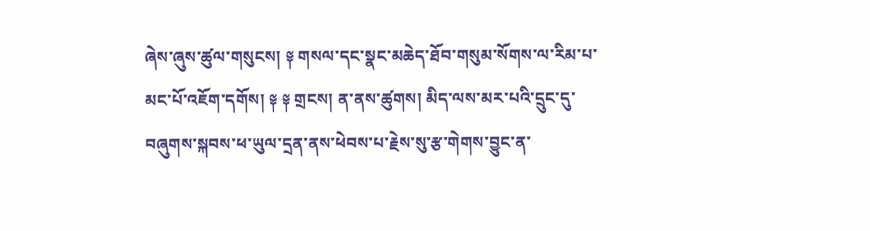ཞེས་ཞུས་ཚུལ་གསུངས། ༈ གསལ་དང་སྣང་མཆེད་ཐོབ་གསུམ་སོགས་ལ་རིམ་པ་མང་པོ་འཇོག་དགོས། ༈ ༈ གྲངས། ན་ནས་ཚུགས། མིད་ལས་མར་པའི་དྲུང་དུ་བཞུགས་སྐབས་ཕ་ཡུལ་དྲན་ནས་ཕེབས་པ་རྗེས་སུ་རྩ་གེགས་བྱུང་ན་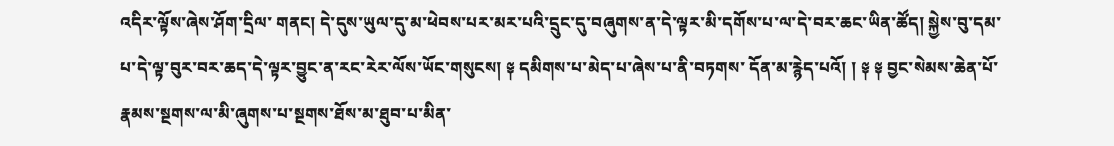འདིར་ལྟོས་ཞེས་ཤོག་དྲིལ་ གནང། དེ་དུས་ཡུལ་དུ་མ་ཕེབས་པར་མར་པའི་དྲུང་དུ་བཞུགས་ན་དེ་ལྟར་མི་དགོས་པ་ལ་དེ་བར་ཆང་ཡིན་ཚོད། སྐྱེས་བུ་དམ་པ་དེ་ལྟ་བུར་བར་ཆད་དེ་ལྟར་བྱུང་ན་རང་རེར་ལོས་ཡོང་གསུངས། ༈ དམིགས་པ་མེད་པ་ཞེས་པ་ནི་བཏགས་ དོན་མ་རྙེད་པའོ། ། ༈ ༈ བྱང་སེམས་ཆེན་པོ་རྣམས་སྔགས་ལ་མི་ཞུགས་པ་སྔགས་ཐོས་མ་ཐུབ་པ་མིན་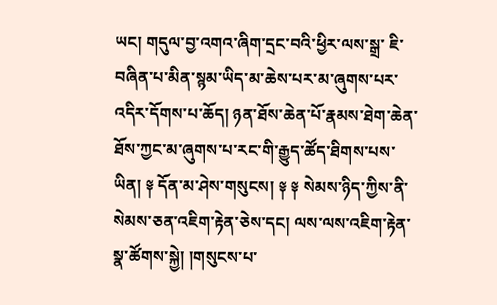ཡང། གདུལ་བྱ་འགའ་ཞིག་དྲང་བའི་ཕྱིར་ལས་སྒྲ་ ཇི་བཞིན་པ་མིན་སྙམ་ཡིད་མ་ཆེས་པར་མ་ཞུགས་པར་འདིར་དོགས་པ་ཆོད། ཉན་ཐོས་ཆེན་པོ་རྣམས་ཐེག་ཆེན་ཐོས་ཀྱང་མ་ཞུགས་པ་རང་གི་རྒྱུད་ཚོད་ཐིགས་པས་ཡིན། ༈ དོན་མ་ཤེས་གསུངས། ༈ ༈ སེམས་ཉིད་ཀྱིས་ནི་སེམས་ཅན་འཇིག་རྟེན་ཅེས་དང། ལས་ལས་འཇིག་རྟེན་སྣ་ཚོགས་སྐྱེ། །གསུངས་པ་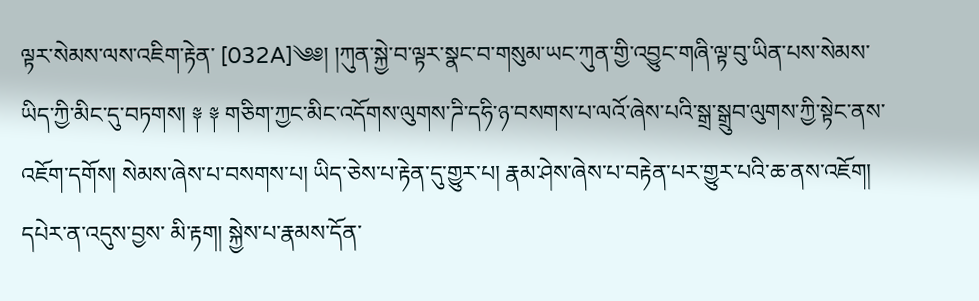ལྟར་སེམས་ལས་འཇིག་རྟེན་ [032A]༄༅། །ཀུན་སྐྱེ་བ་ལྟར་སྣང་བ་གསུམ་ཡང་ཀུན་གྱི་འབྱུང་གཞི་ལྟ་བུ་ཡིན་པས་སེམས་ཡིད་ཀྱི་མིང་དུ་བཏགས། ༈ ༈ གཅིག་ཀྱང་མིང་འདོགས་ལུགས་ཌི་དཧི་ཉ་བསགས་པ་ལའོ་ཞེས་པའི་སྒྲ་སྒྲུབ་ལུགས་ཀྱི་སྟེང་ནས་འཇོག་དགོས། སེམས་ཞེས་པ་བསགས་པ། ཡིད་ཅེས་པ་རྟེན་དུ་གྱུར་པ། རྣམ་ཤེས་ཞེས་པ་བརྟེན་པར་གྱུར་པའི་ཆ་ནས་འཇོག། དཔེར་ན་འདུས་བྱས་ མི་རྟག། སྐྱེས་པ་རྣམས་དོན་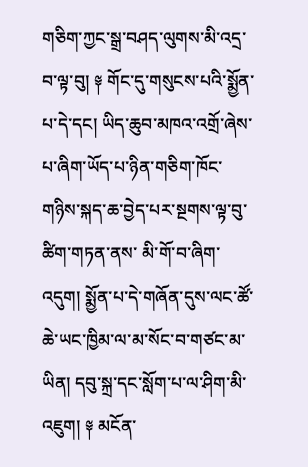གཅིག་ཀྱང་སྒྲ་བཤད་ལུགས་མི་འདྲ་བ་ལྟ་བུ། ༈ གོང་དུ་གསུངས་པའི་སྨྱོན་པ་དེ་དང། ཡིད་ཆུབ་མཁའ་འགྲོ་ཞེས་པ་ཞིག་ཡོད་པ་ཉིན་གཅིག་ཁོང་གཉིས་སྐད་ཆ་བྱེད་པར་སྔགས་ལྟ་བུ་ཚིག་གཏན་ནས་ མི་གོ་བ་ཞིག་འདུག། སྨྱོན་པ་དེ་གཞོན་དུས་ལང་ཚོ་ཆེ་ཡང་ཁྱིམ་ལ་མ་སོང་བ་གཙང་མ་ཡིན། དབུ་སྐྲ་དང་སློག་པ་ལ་ཤིག་མི་འཇུག། ༈ མངོན་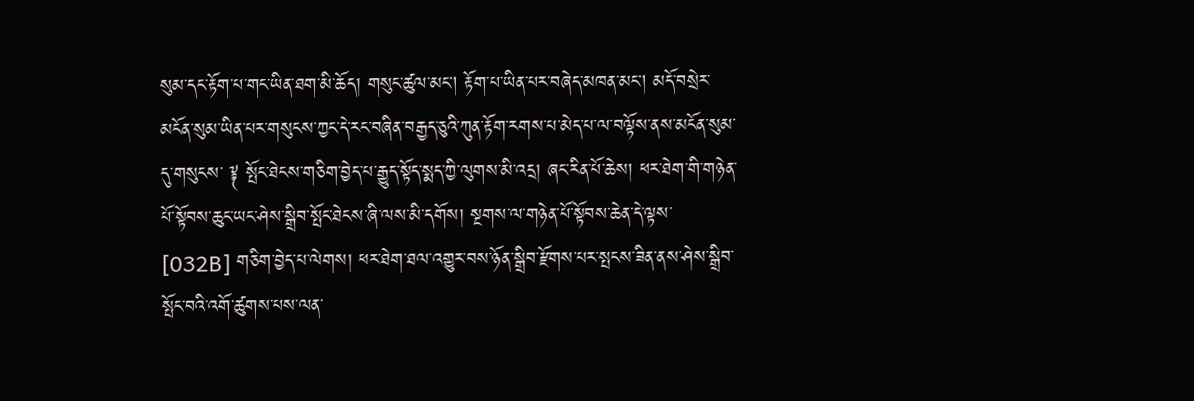སུམ་དང་རྟོག་པ་གང་ཡིན་ཐག་མི་ཆོད། གསུང་ཚུལ་མང། རྟོག་པ་ཡིན་པར་བཞེད་མཁན་མང། མདོ་བསྲེར་མངོན་སུམ་ཡིན་པར་གསུངས་ཀྱང་དེ་རང་བཞིན་བརྒྱད་ཅུའི་ཀུན་རྟོག་རགས་པ་མེད་པ་ལ་བལྟོས་ནས་མངོན་སུམ་དུ་གསུངས་ ༈ སྤོང་ཐེངས་གཅིག་བྱེད་པ་རྒྱུད་སྟོད་སྨད་ཀྱི་ལུགས་མི་འདྲ། ཞང་རིན་པོ་ཆེས། ཕར་ཐེག་གི་གཉེན་པོ་སྟོབས་ཆུང་ཡང་ཤེས་སྒྲིབ་སྤོང་ཐེངས་ཞི་ལས་མི་དགོས། སྔགས་ལ་གཉེན་པོ་སྟོབས་ཆེན་དེ་ལྟས་ [032B] གཅིག་བྱེད་པ་ལེགས། ཕར་ཐེག་ཐལ་འགྱུར་བས་ཉོན་སྒྲིབ་རྫོགས་པར་སྤངས་ཟིན་ནས་ཤེས་སྒྲིབ་སྤོང་བའི་འགོ་ཚུགས་པས་ལན་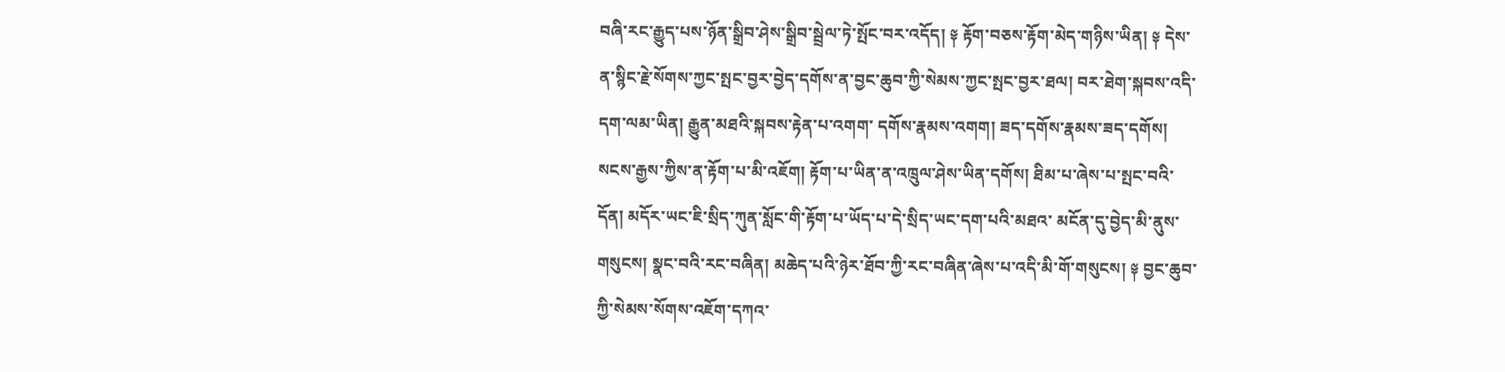བཞི་རང་རྒྱུད་པས་ཉོན་སྒྲིབ་ཤེས་སྒྲིབ་སྦྲེལ་ཏེ་སྤོང་བར་འདོད། ༈ རྟོག་བཅས་རྟོག་མེད་གཉིས་ཡིན། ༈ དེས་ན་སྙིང་རྗེ་སོགས་ཀྱང་སྤང་བྱར་བྱེད་དགོས་ན་བྱང་ཆུབ་ཀྱི་སེམས་ཀྱང་སྤང་བྱར་ཐལ། བར་ཐེག་སྐབས་འདི་དག་ལམ་ཡིན། རྒྱུན་མཐའི་སྐབས་རྟེན་པ་འགག་ དགོས་རྣམས་འགག། ཟད་དགོས་རྣམས་ཟད་དགོས། སངས་རྒྱས་ཀྱིས་ན་རྟོག་པ་མི་འཇོག། རྟོག་པ་ཡིན་ན་འཁྲུལ་ཤེས་ཡིན་དགོས། ཐིམ་པ་ཞེས་པ་སྤང་བའི་དོན། མདོར་ཡང་ཇི་སྲིད་ཀུན་སློང་གི་རྟོག་པ་ཡོད་པ་དེ་སྲིད་ཡང་དག་པའི་མཐའ་ མངོན་དུ་བྱེད་མི་ནུས་གསུངས། སྣང་བའི་རང་བཞིན། མཆེད་པའི་ཉེར་ཐོབ་ཀྱི་རང་བཞིན་ཞེས་པ་འདི་མི་གོ་གསུངས། ༈ བྱང་ཆུབ་ཀྱི་སེམས་སོགས་འཇོག་དཀའ་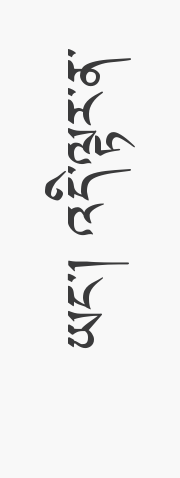ཡང། འདི་ལྟར་ན་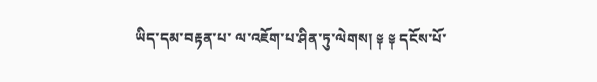ཡིད་དམ་བརྟན་པ་ ལ་འཇོག་པ་ཤིན་ཏུ་ལེགས། ༈ ༈ དངོས་པོ་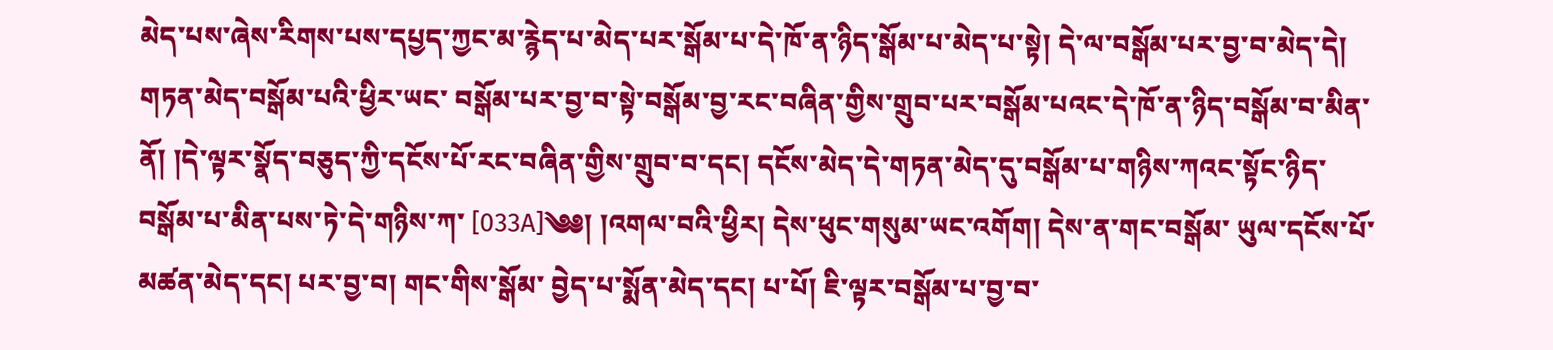མེད་པས་ཞེས་རིགས་པས་དཔྱད་ཀྱང་མ་རྙེད་པ་མེད་པར་སྒོམ་པ་དེ་ཁོ་ན་ཉིད་སྒོམ་པ་མེད་པ་སྟེ། དེ་ལ་བསྒོམ་པར་བྱ་བ་མེད་དེ། གཏན་མེད་བསྒོམ་པའི་ཕྱིར་ཡང་ བསྒོམ་པར་བྱ་བ་སྟེ་བསྒོམ་བྱ་རང་བཞིན་གྱིས་གྲུབ་པར་བསྒོམ་པའང་དེ་ཁོ་ན་ཉིད་བསྒོམ་བ་མིན་ནོ། །དེ་ལྟར་སྣོད་བཅུད་ཀྱི་དངོས་པོ་རང་བཞིན་གྱིས་གྲུབ་བ་དང། དངོས་མེད་དེ་གཏན་མེད་དུ་བསྒོམ་པ་གཉིས་ཀའང་སྟོང་ཉིད་བསྒོམ་པ་མིན་པས་ཏེ་དེ་གཉིས་ཀ་ [033A]༄༅། །འགལ་བའི་ཕྱིར། དེས་ཕུང་གསུམ་ཡང་འགོག། དེས་ན་གང་བསྒོམ་ ཡུལ་དངོས་པོ་མཚན་མེད་དང། པར་བྱ་བ། གང་གིས་སྒོམ་ བྱེད་པ་སྨོན་མེད་དང། པ་པོ། ཇི་ལྟར་བསྒོམ་པ་བྱ་བ་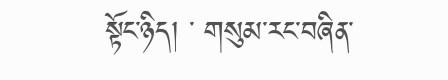སྟོང་ཉིད། ་ གསུམ་རང་བཞིན་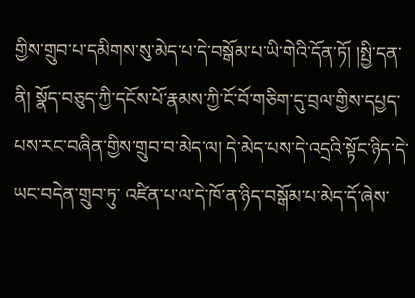གྱིས་གྲུབ་པ་དམིགས་སུ་མེད་པ་དེ་བསྒོམ་པ་ཡི་གེའི་དོན་ཏོ། །སྤྱི་དན་ནི། སྣོད་བཅུད་ཀྱི་དངོས་པོ་རྣམས་ཀྱི་ངོ་བོ་གཅིག་དུ་བྲལ་གྱིས་དཔྱད་པས་རང་བཞིན་གྱིས་གྲུབ་བ་མེད་ལ། དེ་མེད་པས་དེ་འདྲའི་སྟོང་ཉིད་དེ་ཡང་བདེན་གྲུབ་ཏུ་ འཛིན་པ་ལ་དེ་ཁོ་ན་ཉིད་བསྒོམ་པ་མེད་དོ་ཞེས་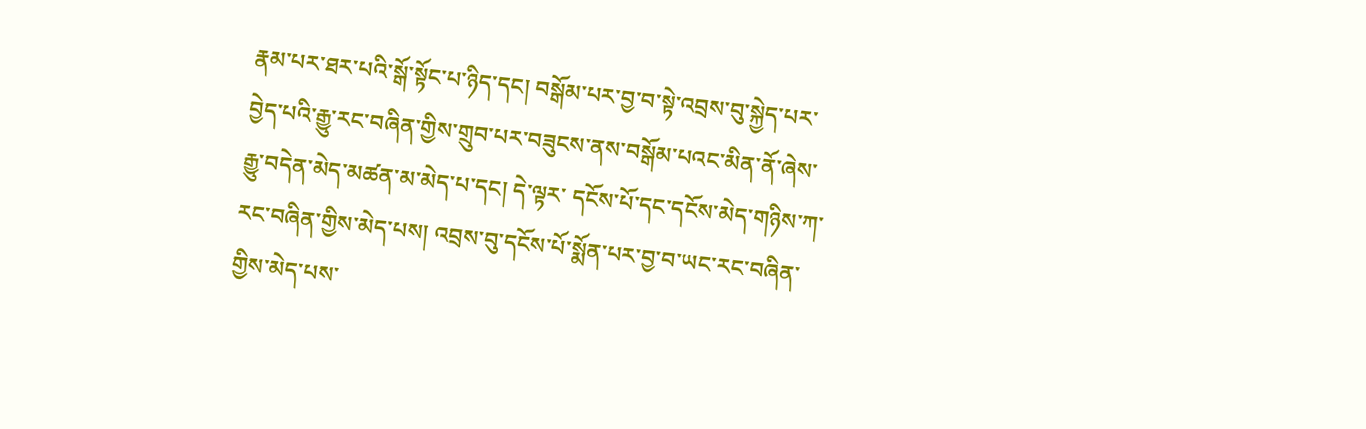རྣམ་པར་ཐར་པའི་སྒོ་སྟོང་པ་ཉིད་དང། བསྒོམ་པར་བྱ་བ་སྟེ་འབྲས་བུ་སྐྱེད་པར་བྱེད་པའི་རྒྱུ་རང་བཞིན་གྱིས་གྲུབ་པར་བཟུངས་ནས་བསྒོམ་པའང་མིན་ནོ་ཞེས་རྒྱུ་བདེན་མེད་མཚན་མ་མེད་པ་དང། དེ་ལྟར་ དངོས་པོ་དང་དངོས་མེད་གཉིས་ཀ་རང་བཞིན་གྱིས་མེད་པས། འབྲས་བུ་དངོས་པོ་སྨོན་པར་བྱ་བ་ཡང་རང་བཞིན་གྱིས་མེད་པས་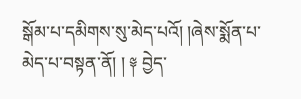སྒོམ་པ་དམིགས་སུ་མེད་པའོ། །ཞེས་སྨོན་པ་མེད་པ་བསྟན་ནོ། ། ༈ བྱེད་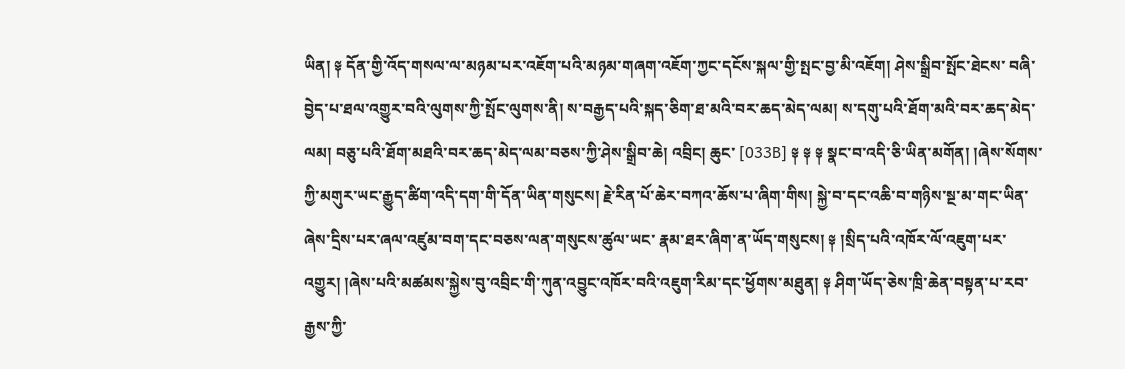ཡིན། ༈ དོན་གྱི་འོད་གསལ་ལ་མཉམ་པར་འཇོག་པའི་མཉམ་གཞག་འཇོག་ཀྱང་དངོས་སྐལ་གྱི་སྤང་བྱ་མི་འཇོག། ཤེས་སྒྲིབ་སྤོང་ཐེངས་ བཞི་བྱེད་པ་ཐལ་འགྱུར་བའི་ལུགས་ཀྱི་སྤོང་ལུགས་ནི། ས་བརྒྱད་པའི་སྐད་ཅིག་ཐ་མའི་བར་ཆད་མེད་ལམ། ས་དགུ་པའི་ཐོག་མའི་བར་ཆད་མེད་ལམ། བཅུ་པའི་ཐོག་མཐའི་བར་ཆད་མེད་ལམ་བཅས་ཀྱི་ཤེས་སྒྲིབ་ཆེ། འབྲིང། ཆུང་ [033B] ༈ ༈ ༈ སྣང་བ་འདི་ཅི་ཡིན་མགོན། །ཞེས་སོགས་ཀྱི་མགུར་ཡང་རྒྱུད་ཚིག་འདི་དག་གི་དོན་ཡིན་གསུངས། རྗེ་རིན་པོ་ཆེར་བཀའ་ཆོས་པ་ཞིག་གིས། སྐྱེ་བ་དང་འཆི་བ་གཉིས་སྔ་མ་གང་ཡིན་ཞེས་དྲིས་པར་ཞལ་འཛུམ་བག་དང་བཅས་ལན་གསུངས་ཚུལ་ཡང་ རྣམ་ཐར་ཞིག་ན་ཡོད་གསུངས། ༈ །སྲིད་པའི་འཁོར་ལོ་འཇུག་པར་འགྱུར། །ཞེས་པའི་མཚམས་སྐྱེས་བུ་འབྲིང་གི་ཀུན་འབྱུང་འཁོར་བའི་འཇུག་རིམ་དང་ཕྱོགས་མཐུན། ༈ ཤིག་ཡོད་ཅེས་ཁྲི་ཆེན་བསྟན་པ་རབ་རྒྱས་ཀྱི་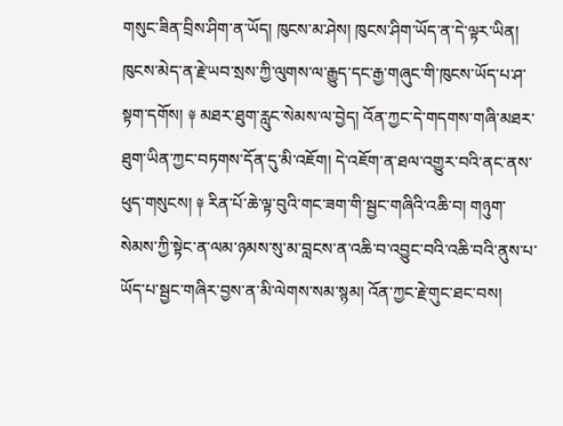གསུང་ཟིན་བྲིས་ཤིག་ན་ཡོད། ཁུངས་མ་ཤེས། ཁུངས་ཤིག་ཡོད་ན་དེ་ལྟར་ཡིན། ཁུངས་མེད་ན་རྗེ་ཡབ་སྲས་ཀྱི་ལུགས་ལ་རྒྱུད་དང་རྒྱ་གཞུང་གི་ཁུངས་ཡོད་པ་ཤ་སྟག་དགོས། ༈ མཐར་ཐུག་རླུང་སེམས་ལ་བྱེད། འོན་ཀྱང་དེ་གདགས་གཞི་མཐར་ཐུག་ཡིན་ཀྱང་བཏགས་དོན་དུ་མི་འཇོག། དེ་འཇོག་ན་ཐལ་འགྱུར་བའི་ནང་ནས་ཕུད་གསུངས། ༈ རིན་པོ་ཆེ་ལྟ་བུའི་གང་ཟག་གི་སྦྱང་གཞིའི་འཆི་བ། གཉུག་ སེམས་ཀྱི་སྟེང་ན་ལམ་ཉམས་སུ་མ་བླངས་ན་འཆི་བ་འབྱུང་བའི་འཆི་བའི་ནུས་པ་ཡོད་པ་སྦྱང་གཞིར་བྱས་ན་མི་ལེགས་སམ་སྙམ། འོན་ཀྱང་རྗེ་གུང་ཐང་བས།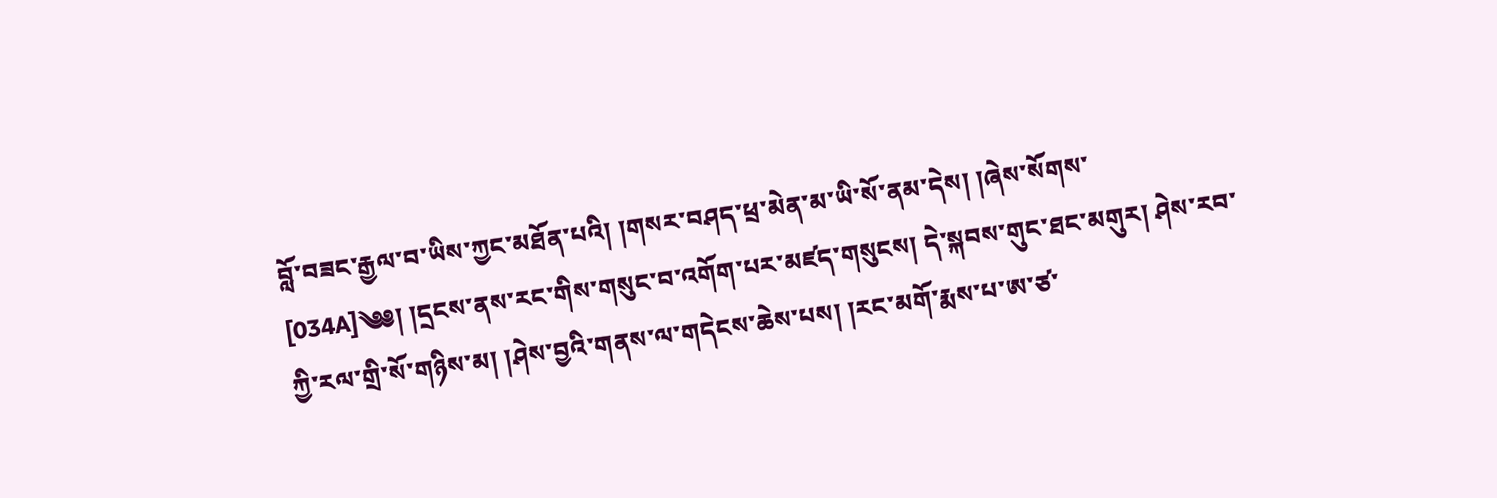བློ་བཟང་རྒྱལ་བ་ཡིས་ཀྱང་མཐོན་པའི། །གསར་བཤད་ཕྲ་མེན་མ་ཡི་སོ་ནམ་དེས། །ཞེས་སོགས་ [034A]༄༅། །དྲངས་ནས་རང་གིས་གསུང་བ་འགོག་པར་མཛད་གསུངས། དེ་སྐབས་གུང་ཐང་མགུར། ཤེས་རབ་ཀྱི་རལ་གྲི་སོ་གཉིས་མ། །ཤེས་བྱའི་གནས་ལ་གདེངས་ཆེས་པས། །རང་མགོ་རྨས་པ་ཨ་ཙ་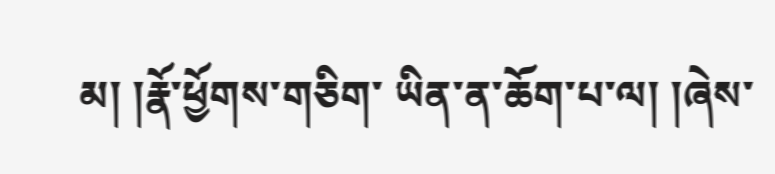མ། །རྣོ་ཕྱོགས་གཅིག་ ཡིན་ན་ཆོག་པ་ལ། །ཞེས་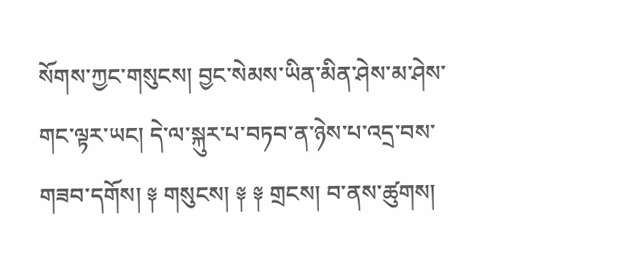སོགས་ཀྱང་གསུངས། བྱང་སེམས་ཡིན་མིན་ཤེས་མ་ཤེས་གང་ལྟར་ཡང། དེ་ལ་སྐུར་པ་བཏབ་ན་ཉེས་པ་འདྲ་བས་གཟབ་དགོས། ༈ གསུངས། ༈ ༈ གྲངས། བ་ནས་ཚུགས།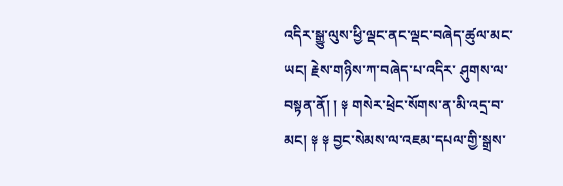འདིར་སྒྱུ་ལུས་ཕྱི་ལྡང་ནང་ལྡང་བཞེད་ཚུལ་མང་ཡང། རྗེས་གཉིས་ཀ་བཞེད་པ་འདིར་ ཤུགས་ལ་བསྟན་ནོ། ། ༈ གསེར་ཕྲེང་སོགས་ན་མི་འདྲ་བ་མང། ༈ ༈ བྱང་སེམས་ལ་འཇམ་དཔལ་གྱི་སྒྲས་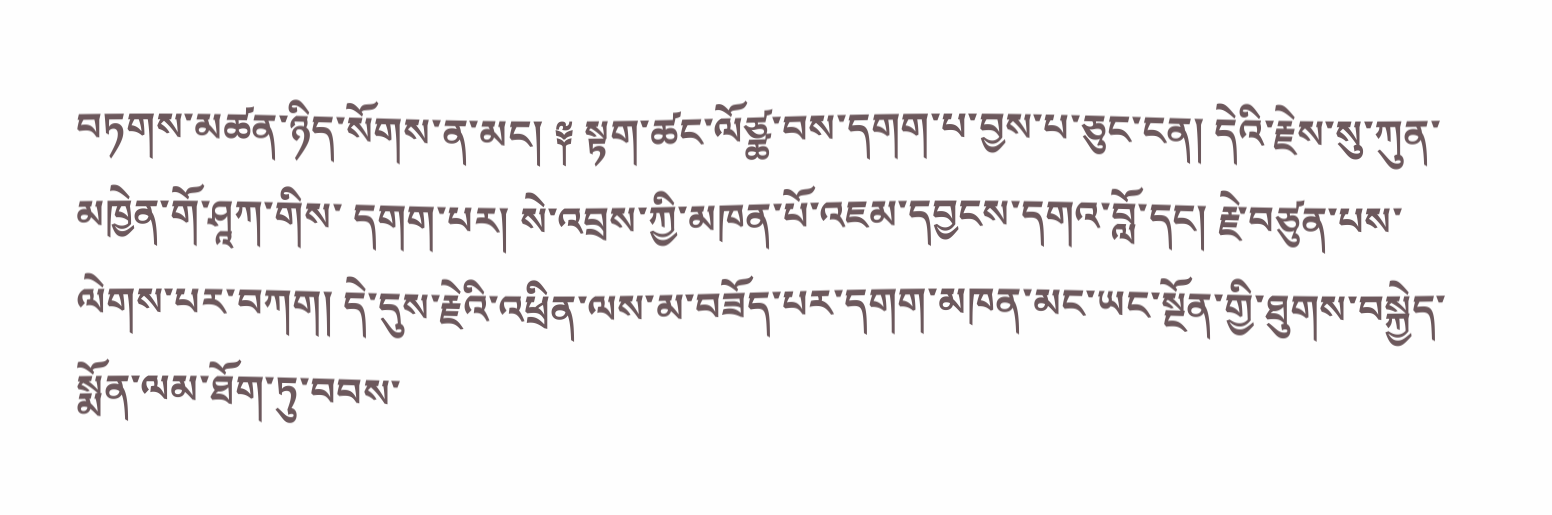བཏགས་མཚན་ཉིད་སོགས་ན་མང། ༈ སྟག་ཚང་ལོཙྪ་བས་དགག་པ་བྱས་པ་ཅུང་ངན། དེའི་རྗེས་སུ་ཀུན་མཁྱེན་གོ་ཤཱཀ་གིས་ དགག་པར། སེ་འབྲས་ཀྱི་མཁན་པོ་འཇམ་དབྱངས་དགའ་བློ་དང། རྗེ་བཙུན་པས་ལེགས་པར་བཀག། དེ་དུས་རྗེའི་འཕྲིན་ལས་མ་བཟོད་པར་དགག་མཁན་མང་ཡང་སྔོན་གྱི་ཐུགས་བསྐྱེད་སྨོན་ལམ་ཐོག་ཏུ་བབས་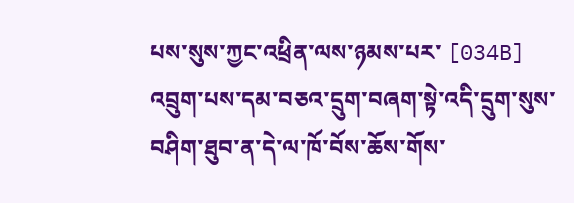པས་སུས་ཀྱང་འཕྲིན་ལས་ཉམས་པར་ [034B] འབྲུག་པས་དམ་བཅའ་དྲུག་བཞག་སྟེ་འདི་དྲུག་སུས་བཤིག་ཐུབ་ན་དེ་ལ་ཁོ་བོས་ཆོས་གོས་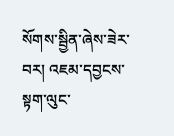སོགས་སྦྱིན་ཞེས་ཟེར་བར། འཇམ་དབྱངས་སྟག་ལུང་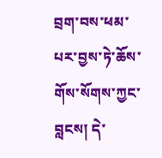བྲག་བས་ཕམ་པར་བྱས་ཏེ་ཆོས་གོས་སོགས་ཀྱང་བླངས། དེ་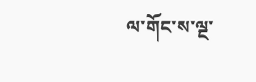ལ་གོང་ས་ལྔ་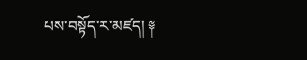པས་བསྟོད་ར་མཛད། ༈